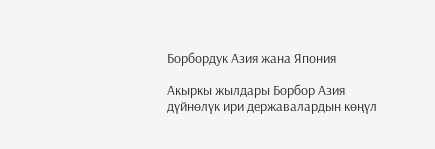Борбордук Азия жана Япония

Акыркы жылдары Борбор Азия дүйнөлүк ири державалардын көңүл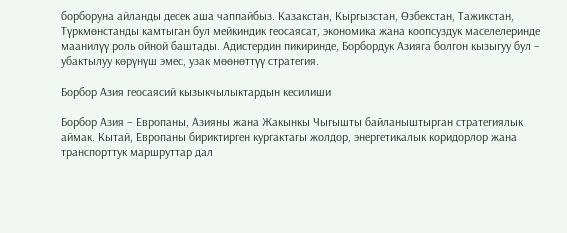борборуна айланды десек аша чаппайбыз. Казакстан, Кыргызстан, Өзбекстан, Тажикстан, Түркмөнстанды камтыган бул мейкиндик геосаясат, экономика жана коопсуздук маселелеринде маанилүү роль ойной баштады. Адистердин пикиринде, Борбордук Азияга болгон кызыгуу бул – убактылуу көрүнүш эмес, узак мөөнөттүү стратегия.

Борбор Азия геосаясий кызыкчылыктардын кесилиши

Борбор Азия – Европаны, Азияны жана Жакынкы Чыгышты байланыштырган стратегиялык аймак. Кытай, Европаны бириктирген кургактагы жолдор, энергетикалык коридорлор жана транспорттук маршруттар дал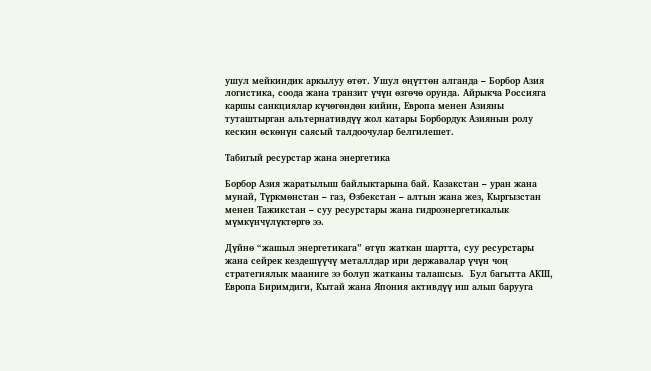ушул мейкиндик аркылуу өтөт. Ушул өңүттөн алганда – Борбор Азия логистика, соода жана транзит үчүн өзгөчө орунда. Айрыкча Россияга каршы санкциялар күчөгөндөн кийин, Европа менен Азияны туташтырган альтернативдүү жол катары Борбордук Азиянын ролу кескин өскөнүн саясый талдоочулар белгилешет.

Табигый ресурстар жана энергетика

Борбор Азия жаратылыш байлыктарына бай. Казакстан – уран жана мунай, Түркмөнстан – газ, Өзбекстан – алтын жана жез, Кыргызстан менен Тажикстан – суу ресурстары жана гидроэнергетикалык мүмкүнчүлүктөргө ээ.

Дүйнө “жашыл энергетикага” өтүп жаткан шартта, суу ресурстары жана сейрек кездешүүчү металлдар ири державалар үчүн чоң стратегиялык мааниге ээ болуп жатканы талашсыз.  Бул багытта АКШ, Европа Биримдиги, Кытай жана Япония активдүү иш алып барууга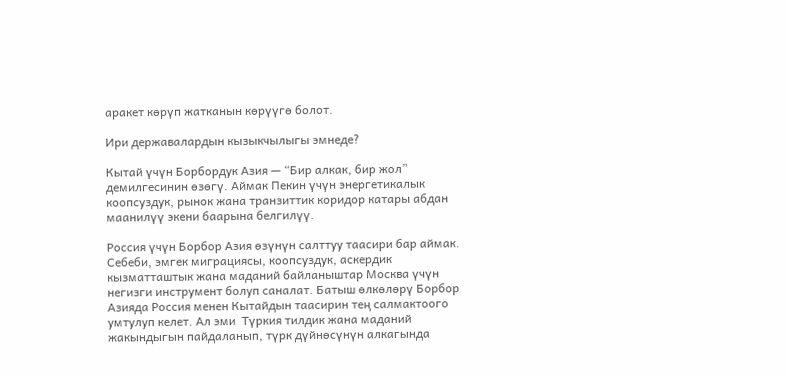аракет көрүп жатканын көрүүгө болот.

Ири державалардын кызыкчылыгы эмнеде?

Кытай үчүн Борбордук Азия — “Бир алкак, бир жол” демилгесинин өзөгү. Аймак Пекин үчүн энергетикалык коопсуздук, рынок жана транзиттик коридор катары абдан маанилүү экени баарына белгилүү.

Россия үчүн Борбор Азия өзүнүн салттуу таасири бар аймак. Себеби, эмгек миграциясы, коопсуздук, аскердик кызматташтык жана маданий байланыштар Москва үчүн негизги инструмент болуп саналат. Батыш өлкөлөрү Борбор Азияда Россия менен Кытайдын таасирин тең салмактоого умтулуп келет. Ал эми  Түркия тилдик жана маданий жакындыгын пайдаланып, түрк дүйнөсүнүн алкагында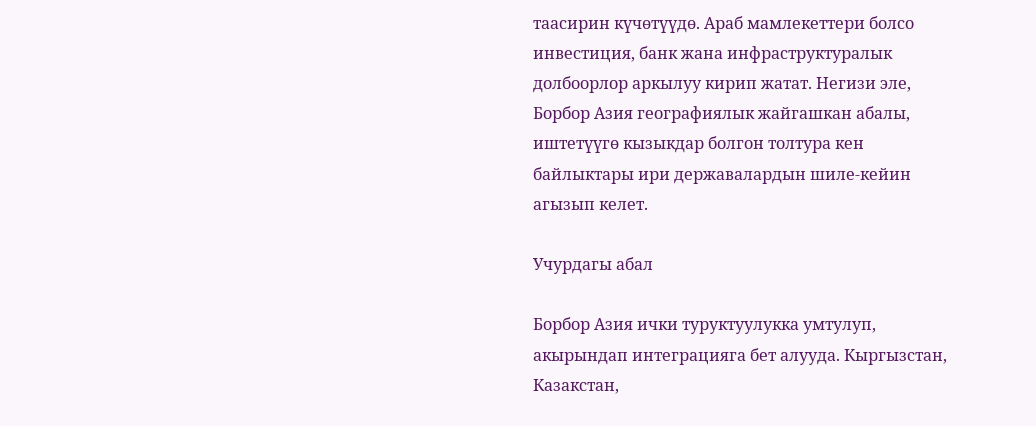таасирин күчөтүүдө. Араб мамлекеттери болсо инвестиция, банк жана инфраструктуралык долбоорлор аркылуу кирип жатат. Негизи эле, Борбор Азия географиялык жайгашкан абалы, иштетүүгө кызыкдар болгон толтура кен байлыктары ири державалардын шиле-кейин агызып келет.

Учурдагы абал

Борбор Азия ички туруктуулукка умтулуп, акырындап интеграцияга бет алууда. Кыргызстан, Казакстан,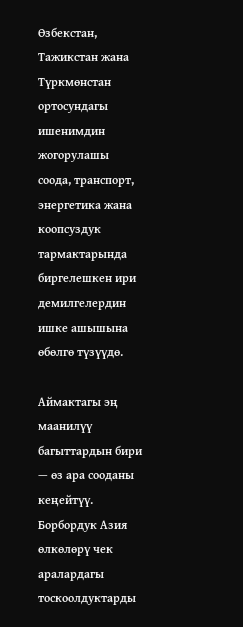Өзбекстан, Тажикстан жана Түркмөнстан ортосундагы ишенимдин жогорулашы соода, транспорт, энергетика жана коопсуздук тармактарында биргелешкен ири демилгелердин ишке ашышына өбөлгө түзүүдө.

Аймактагы эң маанилүү багыттардын бири — өз ара сооданы кеңейтүү. Борбордук Азия өлкөлөрү чек аралардагы тоскоолдуктарды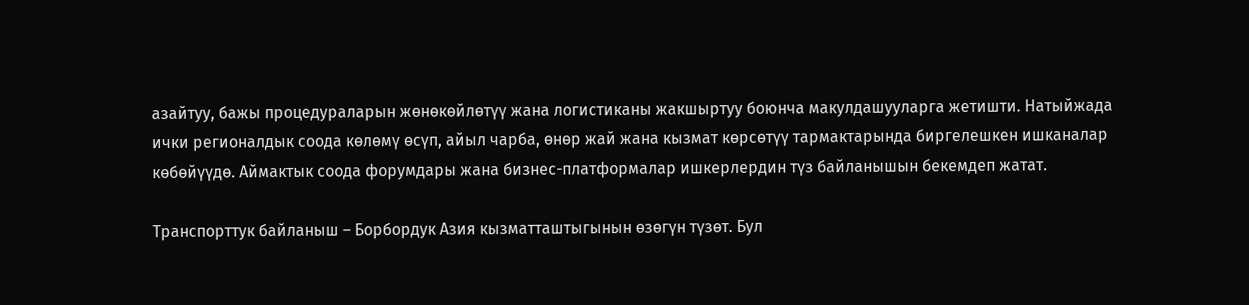азайтуу, бажы процедураларын жөнөкөйлөтүү жана логистиканы жакшыртуу боюнча макулдашууларга жетишти. Натыйжада ички регионалдык соода көлөмү өсүп, айыл чарба, өнөр жай жана кызмат көрсөтүү тармактарында биргелешкен ишканалар көбөйүүдө. Аймактык соода форумдары жана бизнес-платформалар ишкерлердин түз байланышын бекемдеп жатат.

Транспорттук байланыш – Борбордук Азия кызматташтыгынын өзөгүн түзөт. Бул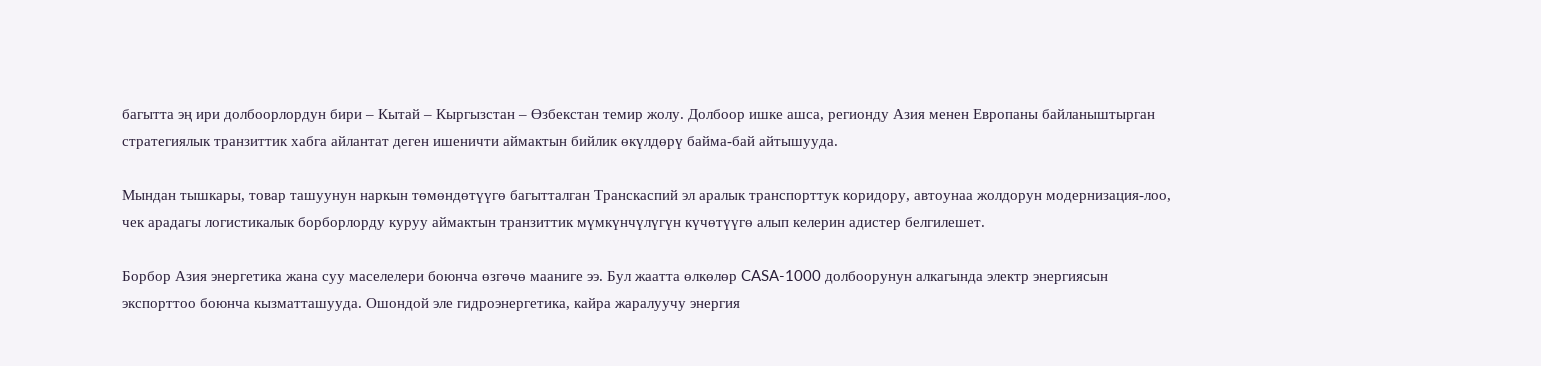багытта эң ири долбоорлордун бири – Кытай – Кыргызстан – Өзбекстан темир жолу. Долбоор ишке ашса, регионду Азия менен Европаны байланыштырган стратегиялык транзиттик хабга айлантат деген ишеничти аймактын бийлик өкүлдөрү байма-бай айтышууда.

Мындан тышкары, товар ташуунун наркын төмөндөтүүгө багытталган Транскаспий эл аралык транспорттук коридору, автоунаа жолдорун модернизация-лоо, чек арадагы логистикалык борборлорду куруу аймактын транзиттик мүмкүнчүлүгүн күчөтүүгө алып келерин адистер белгилешет.

Борбор Азия энергетика жана суу маселелери боюнча өзгөчө мааниге ээ. Бул жаатта өлкөлөр CASA-1000 долбоорунун алкагында электр энергиясын экспорттоо боюнча кызматташууда. Ошондой эле гидроэнергетика, кайра жаралуучу энергия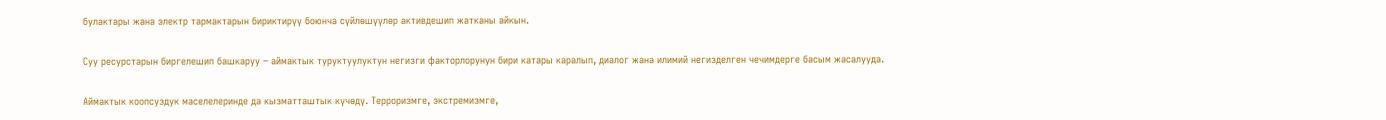булактары жана электр тармактарын бириктирүү боюнча сүйлөшүүлөр активдешип жатканы айкын.

Суу ресурстарын биргелешип башкаруу – аймактык туруктуулуктун негизги факторлорунун бири катары каралып, диалог жана илимий негизделген чечимдерге басым жасалууда.

Аймактык коопсуздук маселелеринде да кызматташтык күчөдү. Терроризмге, экстремизмге,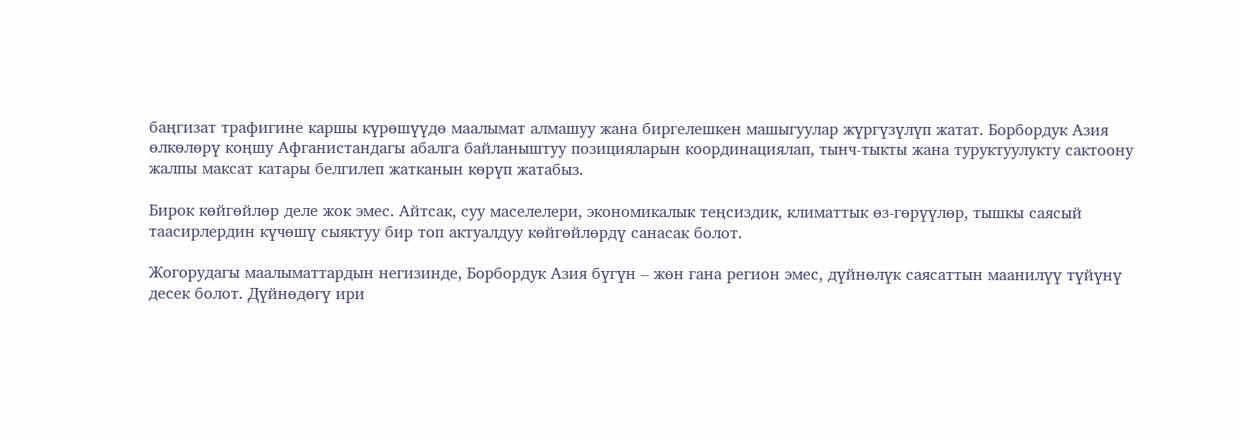баңгизат трафигине каршы күрөшүүдө маалымат алмашуу жана биргелешкен машыгуулар жүргүзүлүп жатат. Борбордук Азия өлкөлөрү коңшу Афганистандагы абалга байланыштуу позицияларын координациялап, тынч-тыкты жана туруктуулукту сактоону жалпы максат катары белгилеп жатканын көрүп жатабыз.

Бирок көйгөйлөр деле жок эмес. Айтсак, суу маселелери, экономикалык теңсиздик, климаттык өз-гөрүүлөр, тышкы саясый  таасирлердин күчөшү сыяктуу бир топ актуалдуу көйгөйлөрдү санасак болот.

Жогорудагы маалыматтардын негизинде, Борбордук Азия бүгүн – жөн гана регион эмес, дүйнөлүк саясаттын маанилүү түйүнү десек болот. Дүйнөдөгү ири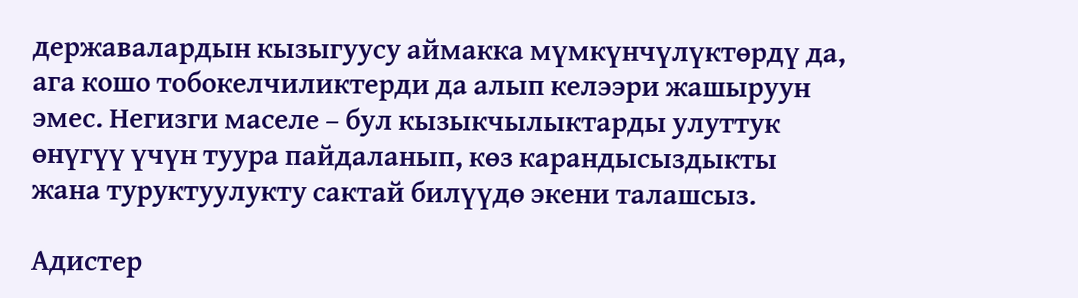державалардын кызыгуусу аймакка мүмкүнчүлүктөрдү да, ага кошо тобокелчиликтерди да алып келээри жашыруун эмес. Негизги маселе – бул кызыкчылыктарды улуттук өнүгүү үчүн туура пайдаланып, көз карандысыздыкты жана туруктуулукту сактай билүүдө экени талашсыз.

Адистер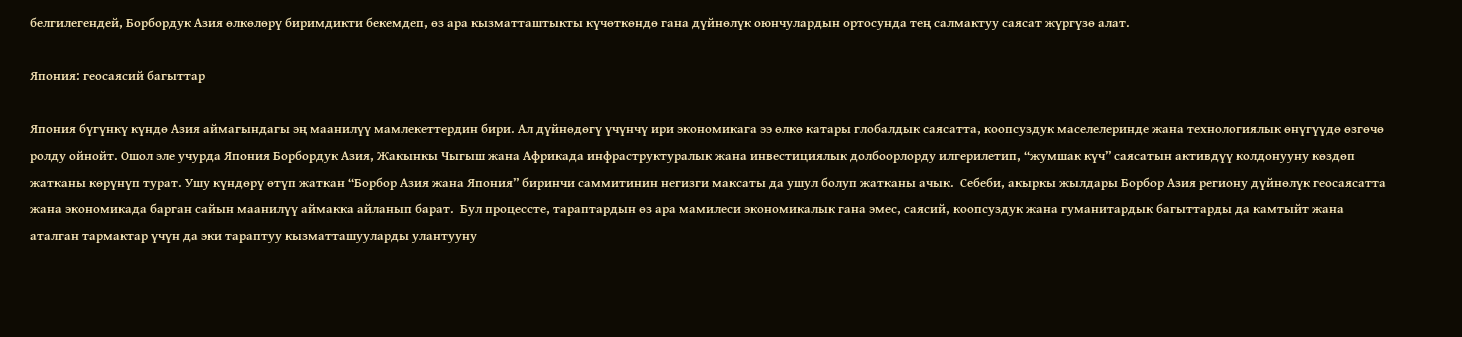белгилегендей, Борбордук Азия өлкөлөрү биримдикти бекемдеп, өз ара кызматташтыкты күчөткөндө гана дүйнөлүк оюнчулардын ортосунда тең салмактуу саясат жүргүзө алат.

Япония: геосаясий багыттар

Япония бүгүнкү күндө Азия аймагындагы эң маанилүү мамлекеттердин бири. Ал дүйнөдөгү үчүнчү ири экономикага ээ өлкө катары глобалдык саясатта, коопсуздук маселелеринде жана технологиялык өнүгүүдө өзгөчө ролду ойнойт. Ошол эле учурда Япония Борбордук Азия, Жакынкы Чыгыш жана Африкада инфраструктуралык жана инвестициялык долбоорлорду илгерилетип, “жумшак күч” саясатын активдүү колдонууну көздөп жатканы көрүнүп турат. Ушу күндөрү өтүп жаткан “Борбор Азия жана Япония” биринчи саммитинин негизги максаты да ушул болуп жатканы ачык.  Себеби, акыркы жылдары Борбор Азия региону дүйнөлүк геосаясатта жана экономикада барган сайын маанилүү аймакка айланып барат.  Бул процессте, тараптардын өз ара мамилеси экономикалык гана эмес, саясий, коопсуздук жана гуманитардык багыттарды да камтыйт жана аталган тармактар үчүн да эки тараптуу кызматташууларды улантууну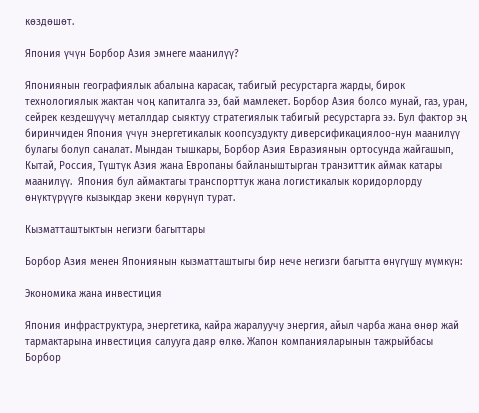көздөшөт.

Япония үчүн Борбор Азия эмнеге маанилүү?

Япониянын географиялык абалына карасак, табигый ресурстарга жарды, бирок технологиялык жактан чоң капиталга ээ, бай мамлекет. Борбор Азия болсо мунай, газ, уран, сейрек кездешүүчү металлдар сыяктуу стратегиялык табигый ресурстарга ээ. Бул фактор эң биринчиден Япония үчүн энергетикалык коопсуздукту диверсификациялоо-нун маанилүү булагы болуп саналат. Мындан тышкары, Борбор Азия Евразиянын ортосунда жайгашып, Кытай, Россия, Түштүк Азия жана Европаны байланыштырган транзиттик аймак катары маанилүү.  Япония бул аймактагы транспорттук жана логистикалык коридорлорду өнүктүрүүгө кызыкдар экени көрүнүп турат.

Кызматташтыктын негизги багыттары

Борбор Азия менен Япониянын кызматташтыгы бир нече негизги багытта өнүгүшү мүмкүн:

Экономика жана инвестиция

Япония инфраструктура, энергетика, кайра жаралуучу энергия, айыл чарба жана өнөр жай тармактарына инвестиция салууга даяр өлкө. Жапон компанияларынын тажрыйбасы Борбор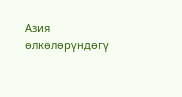Азия өлкөлөрүндөгү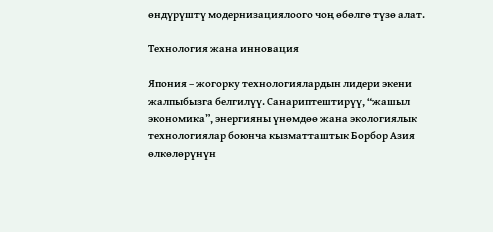өндүрүштү модернизациялоого чоң өбөлгө түзө алат.

Технология жана инновация

Япония – жогорку технологиялардын лидери экени жалпыбызга белгилүү. Санариптештирүү, “жашыл экономика”, энергияны үнөмдөө жана экологиялык технологиялар боюнча кызматташтык Борбор Азия өлкөлөрүнүн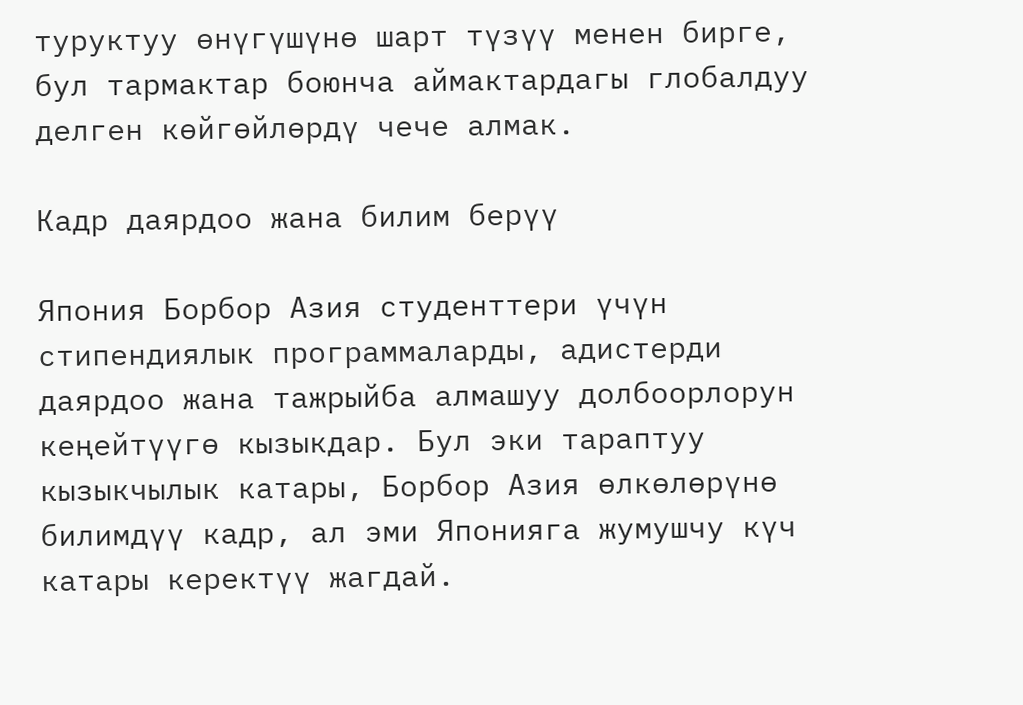туруктуу өнүгүшүнө шарт түзүү менен бирге, бул тармактар боюнча аймактардагы глобалдуу делген көйгөйлөрдү чече алмак.

Кадр даярдоо жана билим берүү

Япония Борбор Азия студенттери үчүн стипендиялык программаларды, адистерди даярдоо жана тажрыйба алмашуу долбоорлорун кеңейтүүгө кызыкдар. Бул эки тараптуу кызыкчылык катары, Борбор Азия өлкөлөрүнө билимдүү кадр, ал эми Японияга жумушчу күч катары керектүү жагдай.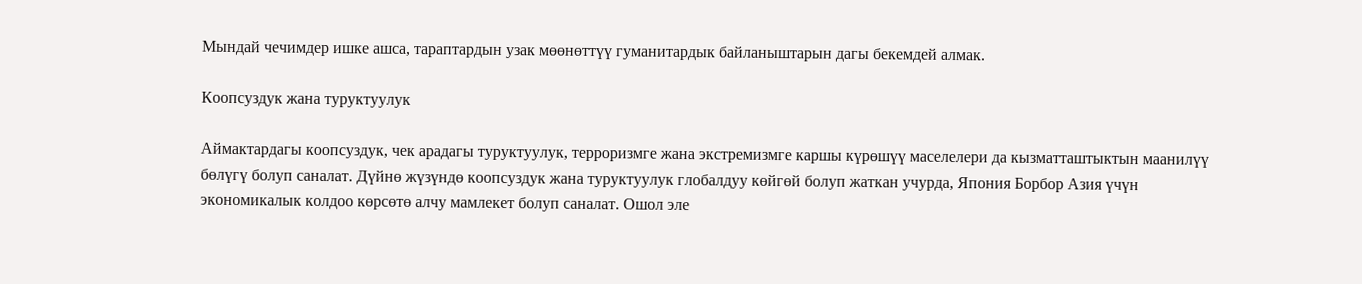Мындай чечимдер ишке ашса, тараптардын узак мөөнөттүү гуманитардык байланыштарын дагы бекемдей алмак.

Коопсуздук жана туруктуулук

Аймактардагы коопсуздук, чек арадагы туруктуулук, терроризмге жана экстремизмге каршы күрөшүү маселелери да кызматташтыктын маанилүү бөлүгү болуп саналат. Дүйнө жүзүндө коопсуздук жана туруктуулук глобалдуу көйгөй болуп жаткан учурда, Япония Борбор Азия үчүн экономикалык колдоо көрсөтө алчу мамлекет болуп саналат. Ошол эле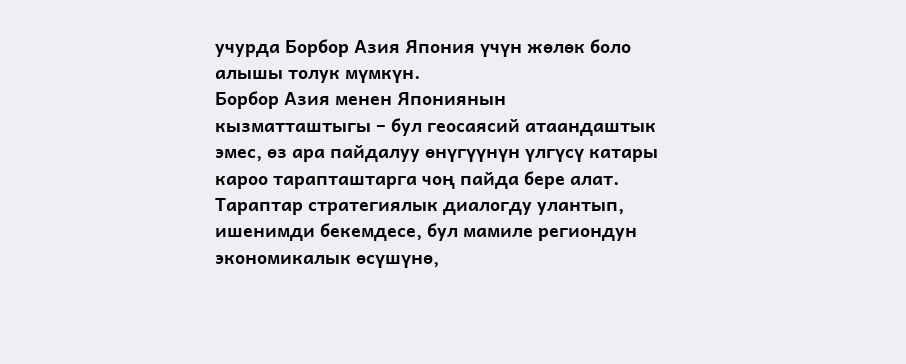учурда Борбор Азия Япония үчүн жөлөк боло алышы толук мүмкүн.
Борбор Азия менен Япониянын кызматташтыгы – бул геосаясий атаандаштык эмес, өз ара пайдалуу өнүгүүнүн үлгүсү катары кароо тарапташтарга чоң пайда бере алат. Тараптар стратегиялык диалогду улантып, ишенимди бекемдесе, бул мамиле региондун экономикалык өсүшүнө,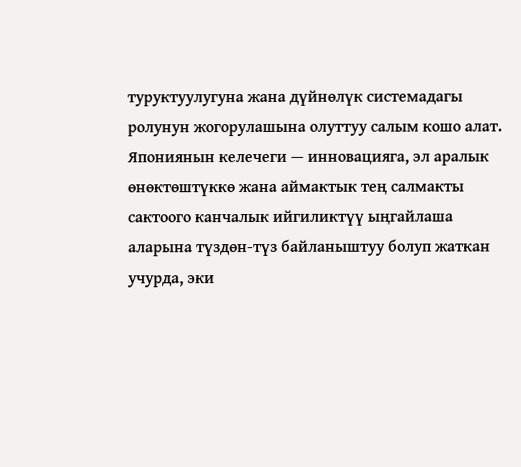туруктуулугуна жана дүйнөлүк системадагы ролунун жогорулашына олуттуу салым кошо алат. Япониянын келечеги — инновацияга, эл аралык өнөктөштүккө жана аймактык тең салмакты сактоого канчалык ийгиликтүү ыңгайлаша аларына түздөн-түз байланыштуу болуп жаткан учурда, эки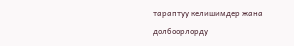тараптуу келишимдер жана долбоорлорду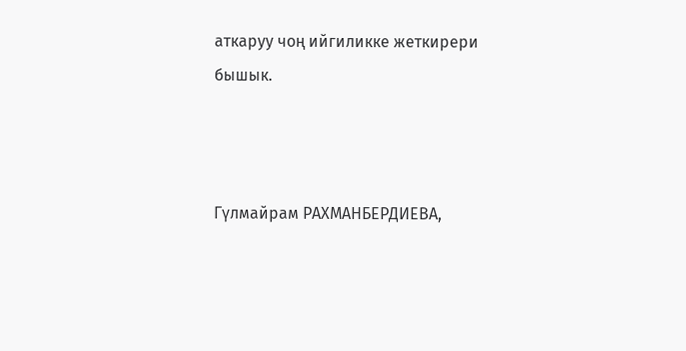аткаруу чоң ийгиликке жеткирери
бышык.



Гүлмайрам РАХМАНБЕРДИЕВА,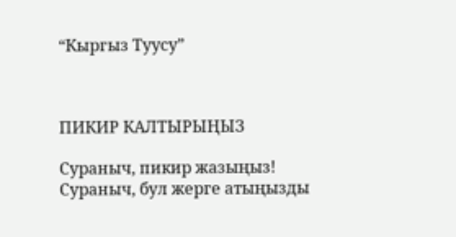“Кыргыз Туусу”



ПИКИР КАЛТЫРЫҢЫЗ

Сураныч, пикир жазыңыз!
Сураныч, бул жерге атыңызды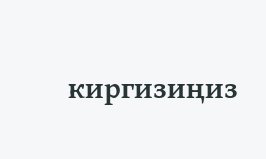киргизиңиз